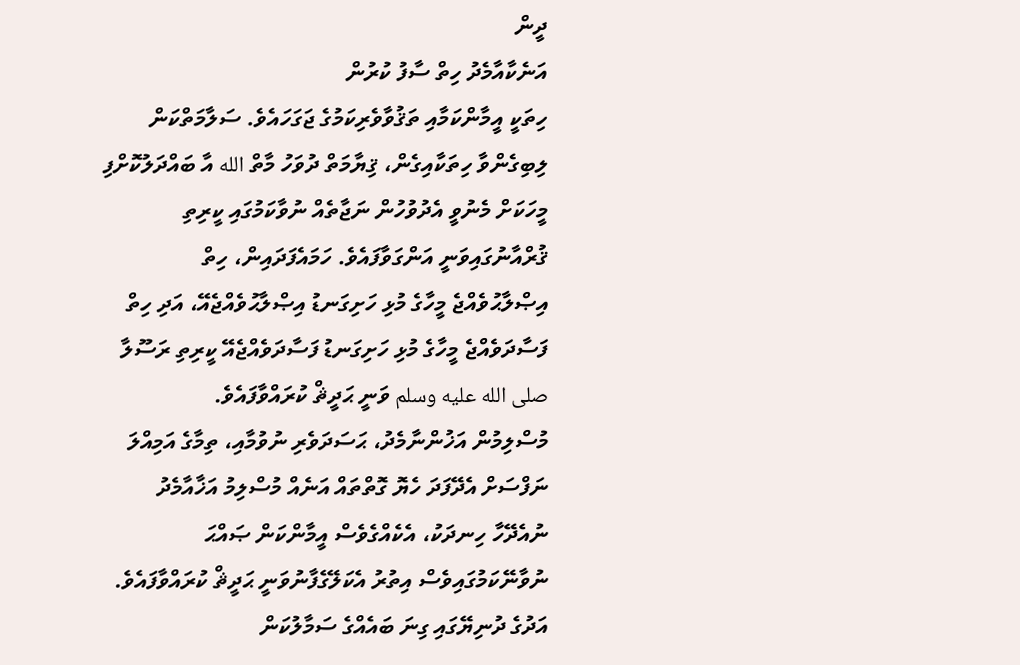ދީން
އަނެކާއާމެދު ހިތް ސާފު ކުރުން
ހިތަކީ އީމާންކަމާއި ތަޤުވާވެރިކަމުގެ ޖަގަހައެވެ. ސަލާމަތްކަން ލިބިގެންވާ ހިތަކާއިގެން، ޤިޔާމަތް ދުވަހު މާތް الله އާ ބައްދަލުކޮށްފި މީހަކަށް މެނުވީ އެދުވުހުން ނަޖާތެއް ނުވާކަމުގައި ކީރިތި ޤުރްއާނުގައިވަނީ އަންގަވާފައެވެ. ހަމައެފަދައިން، ހިތް އިޞްލާޙުވެއްޖެ މީހާގެ މުޅި ހަށިގަނޑު އިޞްލާޙުވެއްޖެއޭ، އަދި ހިތް ފަސާދަވެއްޖެ މީހާގެ މުޅި ހަށިގަނޑު ފަސާދަވެއްޖެއޭ ކީރިތި ރަސޫލާ صلى الله عليه وسلم ވަނީ ޙަދީޘް ކުރައްވާފައެވެ.
މުސްލިމުން އަޚުންނާމެދު، ޙަސަދަވެރި ނުވުމާއި، ތިމާގެ އަމިއްލަ ނަފްސަށް އެދޭފަދަ ހެޔޮ ގޮތްތައް އަނެއް މުސްލިމު އަޚާއާމެދު ނުއެދޭހާ ހިނދަކު، އެކެއްގެވެސް އީމާންކަން ޞައްޙަ ނުވާނޭކަމުގައިވެސް އިތުރު އެކަލޭގެފާނުވަނީ ޙަދީޘް ކުރައްވާފައެވެ.
އަދުގެ ދުނިޔޭގައި ގިނަ ބައެއްގެ ސަމާލުކަން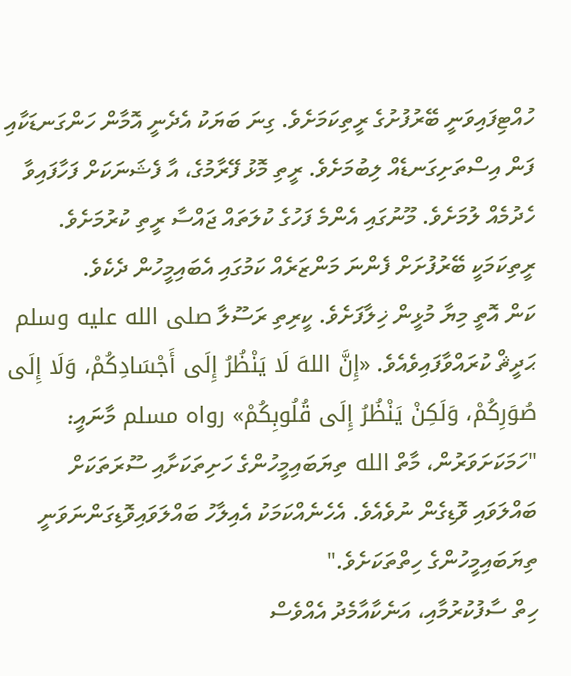ހުއްޓިފައިވަނީ ބޭރުފުށުގެ ރީތިކަމަށެވެ. ގިނަ ބަޔަކު އެދެނީ އޮމާން ހަންގަނޑަކާއި ފަން އިސްތަށިގަނޑެއް ލިބުމަށެވެ. ރީތި މޮޅު ފޭރާމުގެ، އާ ފެޝަނަކަށް ފަހާފައިވާ ހެދުމެއް ލުމަށެވެ. މޫނުގައި އެންމެ ފަހުގެ ކުލަތައް ޖައްސާ ރީތި ކުރުމަށެވެ. ރީތިކަމަކީ ބޭރުފުށަށް ފެންނަ މަންޒަރެއް ކަމުގައި އެބައިމީހުން ދެކެވެ.
ކަން އޮތީ މިޔާ މުޅީން ޚިލާފަށެވެ. ކީރިތި ރަސޫލާ صلى الله عليه وسلم ޙަދީޘް ކުރައްވާފައިވެއެވެ. «إِنَّ اللهَ لَا يَنْظُرُ إِلَى أَجْسَادِكُمْ، وَلَا إِلَى صُوَرِكُمْ، وَلَكِنْ يَنْظُرُ إِلَى قُلُوبِكُمْ» رواه مسلم މާނައީ: "ހަމަކަށަވަރުން، މާތް الله ތިޔަބައިމީހުންގެ ހަށިތަކަށާއި ސޫރަތަކަށް ބައްލަވައި ވޮޑިގެން ނުވެއެވެ. އެހެނެއްކަމަކު އެއިލާހު ބައްލަވައިވޮޑިގަންނަވަނީ ތިޔަބައިމީހުންގެ ހިތްތަކަށެވެ."
ހިތް ސާފުކުރުމާއި، އަނެކާއާމެދު އެއްވެސް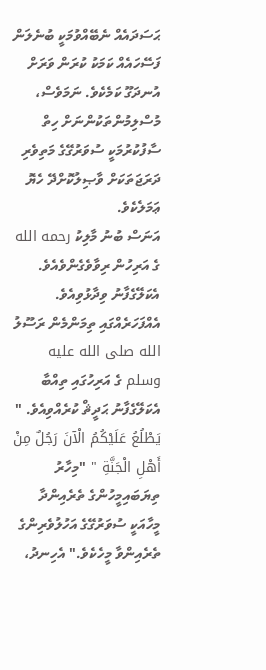ޙަސަދައެއް ނެބޭއްވުމަކީ ބުނެލަން ފަސޭހައެއް ކަމަކު ކުރަން ވަރަށް އުނދަގޫ ކަމެކެވެ. ނަމަވެސް، މުސްލިމުންތަކުންނަށް ހިތް ސާފުކުރުމަކީ ސުވަރުގޭގެ މަތިވެރި ދަރަޖަތަކަށް ވާޞިލުކޮށްދޭ ހެޔޮ ޢަމަލެކެވެ.
އަނަސް ބުނު މާލިކު رحمه الله ގެ އަރިހުން ރިވާވެގެންވެއެވެ. އެކަލޭގެފާނު ވިދާޅުވިއެވެ. އެއްފަހަރެއްގައި ތިމަންމެން ރަސޫލު الله صلى الله عليه وسلم ގެ އަރިހުގައި ތިއްބާ އެކަލޭގެފާނު ޙަދީޘް ކުރެއްވިއެވެ. " يَطْلُعُ عَلَيْكُمُ الْآنَ رَجُلٌ مِنْ أَهْلِ الْجَنَّةِ " "މިހާރު ތިޔަބައިމީހުންގެ ތެރެއިންދާ މީހާއަކީ ސުވަރުގޭގެ އަހުލުވެރިންގެ ތެރެއިންވާ މީހެކެވެ." އެހިނދު،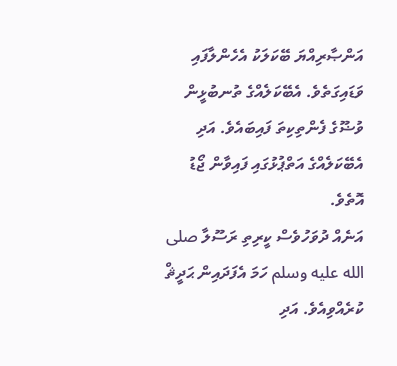އަންޞާރިއްޔަ ބޭކަލަކު އެހެންލާފައި ވަޑައިގަތެވެ. އެބޭކަލެއްގެ ތުނބުޅީން ވުޟޫގެ ފެންތިކިތަ ފައިބައެވެ. އަދި އެބޭކަލެއްގެ އަތްޕުޅުގައި ފައިވާން ޖޯޑު އޮތެވެ.
އަނެއް ދުވަހުވެސް ކީރިތި ރަސޫލާ صلى الله عليه وسلم ހަމަ އެފަދައިން ޙަދީޘް ކުރެއްވިއެވެ. އަދި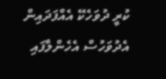ކުރީ ދުވަހެކޭ އެއްފަދައިން އެދުވަހުސް އެހެންލާފައި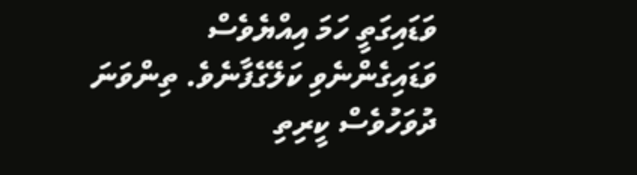ވަޑައިގަތީ ހަމަ އިއްޔެވެސް ވަޑައިގެންނެވި ކަލޭގެފާނެވެ. ތިންވަނަ ދުވަހުވެސް ކީރިތި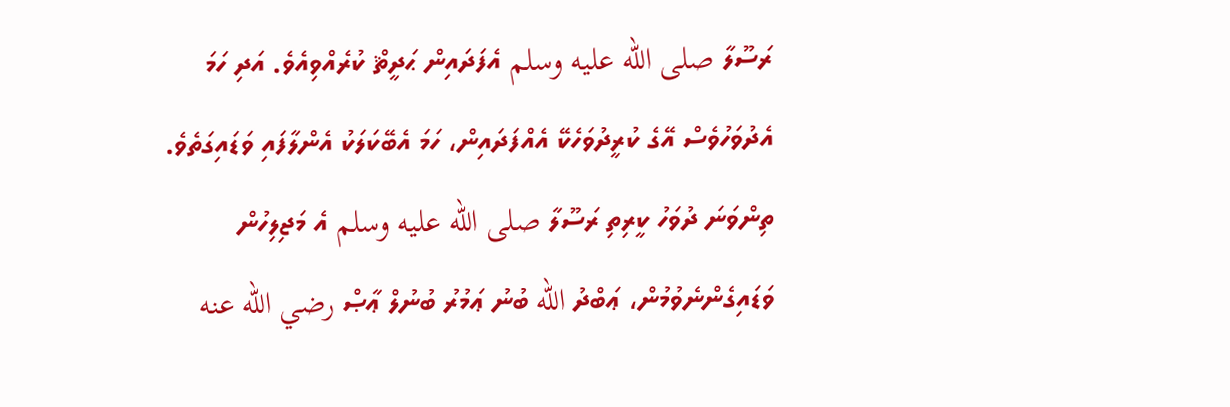ރަސޫލާ صلى الله عليه وسلم އެފަދައިން ޙަދީޘް ކުރެއްވިއެވެ. އަދި ހަމަ އެދުވަހުވެސް އޭގެ ކުރީދުވަހެކޭ އެއްފަދައިން، ހަމަ އެބޭކަލަކު އެންލާފައި ވަޑައިގަތެވެ.
ތިންވަނަ ދުވަހު ކީރިތި ރަސޫލާ صلى الله عليه وسلم އެ މަޖިލިހުން ވަޑައިގެންނެވުމުން، ޢަބްދު الله ބުނު ޢަމުރު ބުނުލް ޢާޞް رضي الله عنه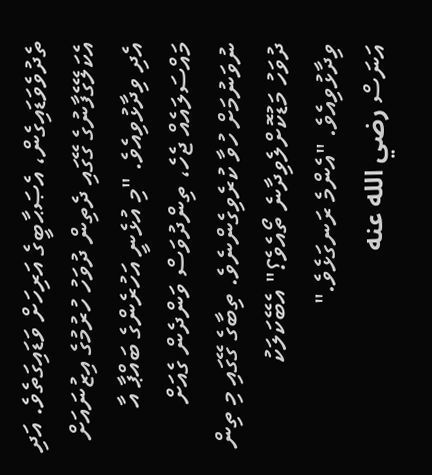ތެދުވެވަޑައިގެން، އެޞަޙާބީގެ އަރިހަށް ވަޑައިގަތެވެ. އަދި އެކަލޭގެފާނުގެ ގޭގައި ދެތިން ދުވަހު ހުރުމުގެ އިޒުނައަށް އެދި ވިދާޅުވިއެވެ. "މި އުޅެނީ އަހުރެންގެ ބައްޕާ އާ މައްސަލައެއް ޖެހެ، ތިންދުވަސް ވަންދެން ގެއަށް ނުވަނުމަށް ހުވާ ކުރެވިގެންނެވެ. ތިބާގެ ގޭގައި މި ތިން ދުވަހު މަޑުކޮށްލެވިދާނެ ތޯއެވެ؟" އެބޭކަލަކު ވިދާޅުވިއެވެ. "އެންމެ ރަނގަޅެވެ."
އަނަސް رضي الله عنه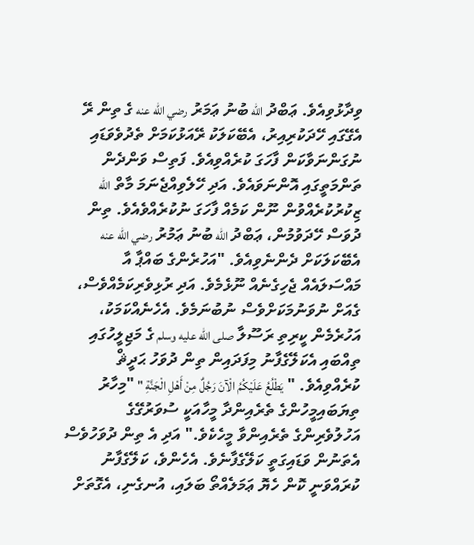ވިދާޅުވިއެވެ. ޢަބްދު الله ބުނު ޢަމަރު رضي الله عنه ގެ ތިން ރޭ އެގޭގައި ހޭދަކުރިއިރު، އެބޭކަލަކު ރޭއަޅުކަމަށް ތެދުވެވަޑައި ނުގަންނަވާކަން ފާހަގަ ކުރެއްވިއެވެ. ފަތިސް ވަންދެން ތަންމަތީގައި އޮންނަވައެވެ. އަދި ހޭލެވިއްޖެނަމަ މާތް الله ޒިކުރުކުރެއްވުން ނޫން ކަމެއް ފާހަގަ ނުކުރެއްވެއެވެ. ތިން ދުވަސް ހޭދަވުމުން، ޢަބްދު الله ބުނު ޢަމުރު رضي الله عنه އެބޭކަލަކަށް ދެންނެވިއެވެ. "އަހުރެންގެ ބައްޕާ އާ މައްސަލައެއް ޖެހިގެނެއް ނޫޅެމެވެ. އަދި ރުޅިވެރިކަމެއްވެސް، ގެއަށް ނުވަނުމަކަށްވެސް ނުބުނަމެވެ. އެހެނެއްކަމަކު، އަހުރެމެން ކީރިތި ރަސޫލާ صلى الله عليه وسلم ގެ މަޖިލީހުގައި ތިއްބައި އެކަލޭގެފާނު މިފަދައިން ތިން ދުވަހު ޙަދީޘް ކުރެއްވިއެވެ. " يَطْلُعُ عَلَيْكُمُ الْآنَ رَجُلٌ مِنْ أَهْلِ الْجَنَّةِ " "މިހާރު ތިޔަބައިމީހުންގެ ތެރެއިންދާ މީހާއަކީ ސުވަރުގޭގެ އަހުލުވެރިންގެ ތެރެއިންވާ މީހެކެވެ." އަދި އެ ތިން ދުވަހުވެސް އެތަނުން ވަޑައިގަތީ ކަލޭގެފާނެވެ. އެހެންވެ، ކަލޭގެފާނު ކުރައްވަނީ ކޮން ހެޔޮ ޢަމަލެއްތޯ ބަލައި، އުނގެނި، އެގޮތަށް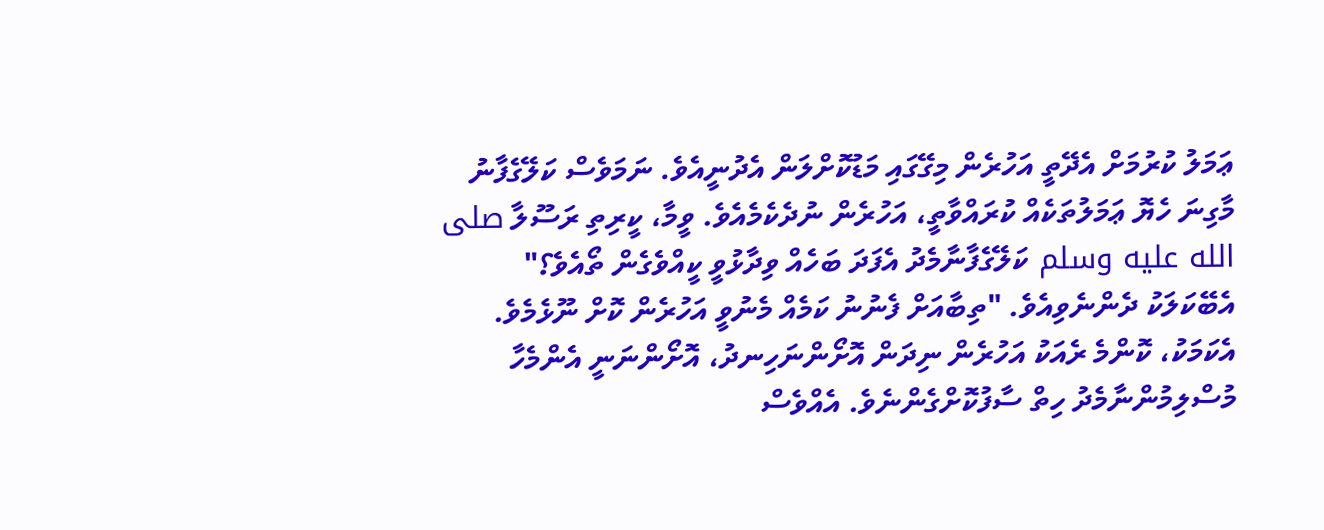ޢަމަލު ކުރުމަށް އެދޭތީ އަހުރެން މިގޭގައި މަޑުކޮށްލަން އެދުނީއެވެ. ނަމަވެސް ކަލޭގެފާނު މާގިނަ ހެޔޮ ޢަމަލުތަކެއް ކުރައްވާތީ، އަހުރެން ނުދެކެމެއެވެ. ވީމާ، ކީރިތި ރަސޫލާ صلى الله عليه وسلم ކަލޭގެފާނާމެދު އެފަދަ ބަހެއް ވިދާޅުވީ ކީއްވެގެން ތޯއެވެ؟"
އެބޭކަލަކު ދެންނެވިއެވެ. "ތިބާއަށް ފެނުނު ކަމެއް މެނުވީ އަހުރެން ކޮށް ނޫޅެމެވެ. އެކަމަކު، ކޮންމެ ރެއަކު އަހުރެން ނިދަން އޮށޯންނަހިނދު، އޮށޯންނަނީ އެންމެހާ މުސްލިމުންނާމެދު ހިތް ސާފުކޮށްގެންނެވެ. އެއްވެސް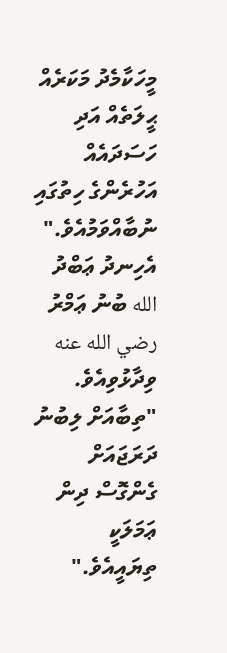މީހަކާމެދު މަކަރެއް ޙީލަތެއް އަދި ހަސަދައެއް އަހުރެންގެ ހިތުގައި ނުބާއްވަމުއެވެ." އެހިނދު ޢަބްދު الله ބުނު ޢަމްރު رضي الله عنه ވިދާޅުވިއެވެ. "ތިބާއަށް ލިބުނު ދަރަޖައަށް ގެންގޮސް ދިން ޢަމަލަކީ ތިޔައީއެވެ."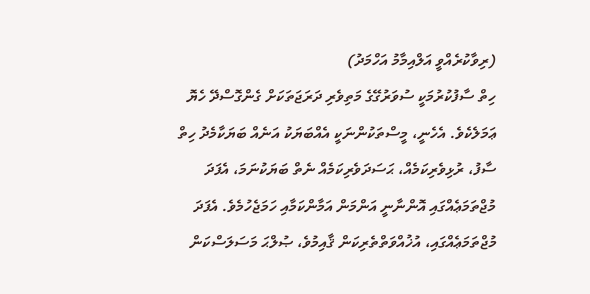(ރިވާކުރެއްވީ އަލްއިމާމު އަހްމަދު)
ހިތް ސާފުކުރުމަކީ ސުވަރުގޭގެ މަތިވެރި ދަރަޖަތަކަށް ގެންގޮސްދޭ ހެޔޮ ޢަމަލެކެވެ. އެހެނީ، މީސްތަކުންނަކީ އެއްބަޔަކު އަނެއް ބަޔަކާމެދު ހިތް ސާފު، ރުޅިވެރިކަމެއް، ޙަސަދަވެރިކަމެއް ނެތް ބަޔަކުނަމަ، އެފަދަ މުޖްތަމަޢެއްގައި އޮންނާނީ އަންމަން އަމާންކަމާއި ހަމަޖެހުމެވެ. އެފަދަ މުޖްތަމަޢެއްގައި، އުޚުއްވަތްތެރިކަން ޤާއިމުވެ، ޞުލްޙަ މަސަލަސްކަން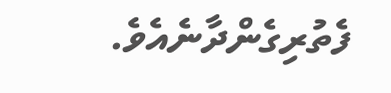ފެތުރިގެންދާނެއެވެ.